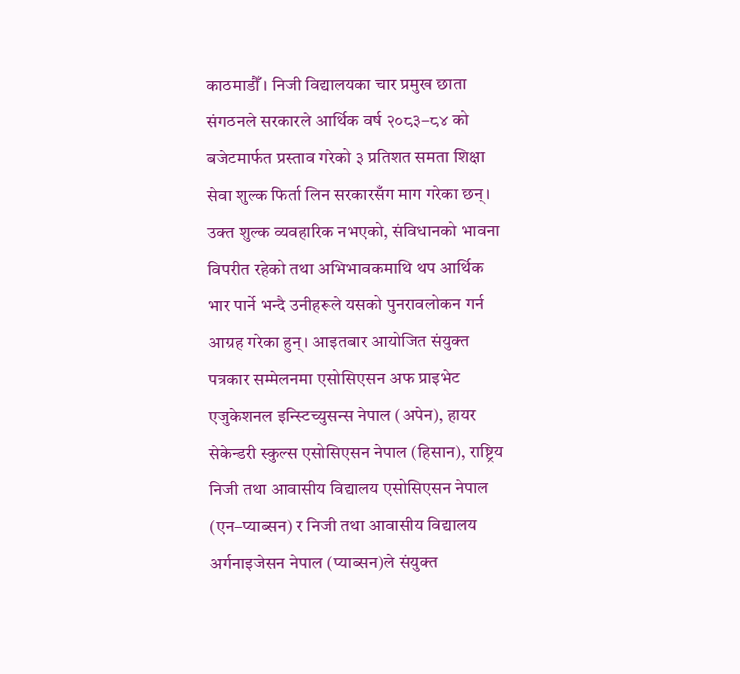काठमाडौँ । निजी विद्यालयका चार प्रमुख छाता संगठनले सरकारले आर्थिक वर्ष २०८३–८४ को बजेटमार्फत प्रस्ताव गरेको ३ प्रतिशत समता शिक्षा सेवा शुल्क फिर्ता लिन सरकारसँग माग गरेका छन्।
उक्त शुल्क व्यवहारिक नभएको, संविधानको भावना विपरीत रहेको तथा अभिभावकमाथि थप आर्थिक भार पार्ने भन्दै उनीहरूले यसको पुनरावलोकन गर्न आग्रह गरेका हुन्। आइतबार आयोजित संयुक्त पत्रकार सम्मेलनमा एसोसिएसन अफ प्राइभेट एजुकेशनल इन्स्टिच्युसन्स नेपाल (अपेन), हायर सेकेन्डरी स्कुल्स एसोसिएसन नेपाल (हिसान), राष्ट्रिय निजी तथा आवासीय विद्यालय एसोसिएसन नेपाल (एन–प्याब्सन) र निजी तथा आवासीय विद्यालय अर्गनाइजेसन नेपाल (प्याब्सन)ले संयुक्त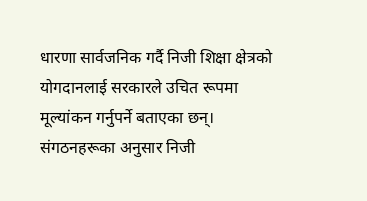धारणा सार्वजनिक गर्दै निजी शिक्षा क्षेत्रको योगदानलाई सरकारले उचित रूपमा मूल्यांकन गर्नुपर्ने बताएका छन्।
संगठनहरूका अनुसार निजी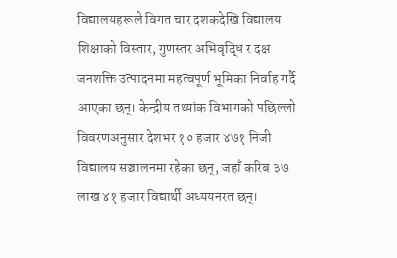विद्यालयहरूले विगत चार दशकदेखि विद्यालय शिक्षाको विस्तार, गुणस्तर अभिवृद्धि र दक्ष जनशक्ति उत्पादनमा महत्वपूर्ण भूमिका निर्वाह गर्दै आएका छन्। केन्द्रीय तथ्यांक विभागको पछिल्लो विवरणअनुसार देशभर १० हजार ४७१ निजी विद्यालय सञ्चालनमा रहेका छन्, जहाँ करिब ३७ लाख ४१ हजार विद्यार्थी अध्ययनरत छन्।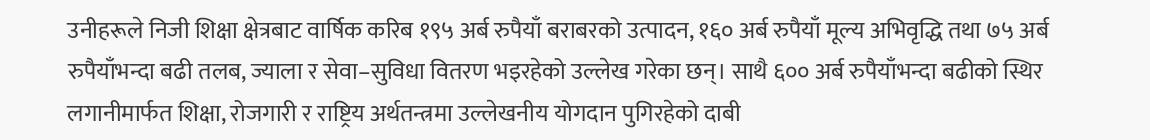उनीहरूले निजी शिक्षा क्षेत्रबाट वार्षिक करिब १९५ अर्ब रुपैयाँ बराबरको उत्पादन, १६० अर्ब रुपैयाँ मूल्य अभिवृद्धि तथा ७५ अर्ब रुपैयाँभन्दा बढी तलब, ज्याला र सेवा–सुविधा वितरण भइरहेको उल्लेख गरेका छन्। साथै ६०० अर्ब रुपैयाँभन्दा बढीको स्थिर लगानीमार्फत शिक्षा, रोजगारी र राष्ट्रिय अर्थतन्त्रमा उल्लेखनीय योगदान पुगिरहेको दाबी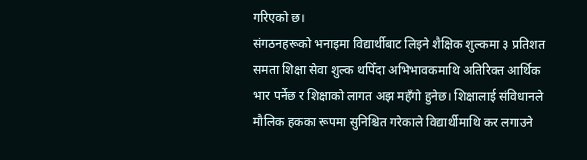गरिएको छ।
संगठनहरूको भनाइमा विद्यार्थीबाट लिइने शैक्षिक शुल्कमा ३ प्रतिशत समता शिक्षा सेवा शुल्क थपिँदा अभिभावकमाथि अतिरिक्त आर्थिक भार पर्नेछ र शिक्षाको लागत अझ महँगो हुनेछ। शिक्षालाई संविधानले मौलिक हकका रूपमा सुनिश्चित गरेकाले विद्यार्थीमाथि कर लगाउने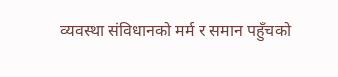व्यवस्था संविधानको मर्म र समान पहुँचको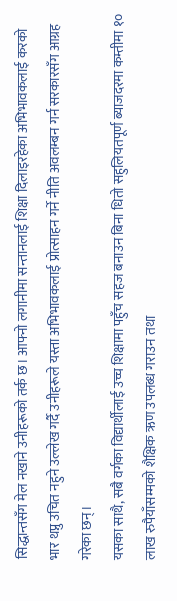सिद्धान्तसँग मेल नखाने उनीहरूको तर्क छ। आफ्नो लगानीमा सन्तानलाई शिक्षा दिलाइरहेका अभिभावकलाई करको भार थप्नु उचित नहुने उल्लेख गर्दै उनीहरूले यस्ता अभिभावकलाई प्रोत्साहन गर्ने नीति अवलम्बन गर्न सरकारसँग आग्रह गरेका छन्।
यसका साथै, सबै वर्गका विद्यार्थीलाई उच्च शिक्षामा पहुँच सहज बनाउन बिना धितो सहुलियतपूर्ण ब्याजदरमा कम्तीमा १० लाख रुपैयाँसम्मको शैक्षिक ऋण उपलब्ध गराउन तथा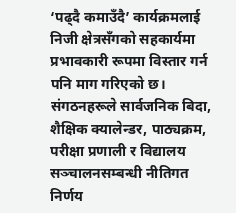‘पढ्दै कमाउँदै’ कार्यक्रमलाई निजी क्षेत्रसँगको सहकार्यमा प्रभावकारी रूपमा विस्तार गर्न पनि माग गरिएको छ। संगठनहरूले सार्वजनिक बिदा, शैक्षिक क्यालेन्डर, पाठ्यक्रम, परीक्षा प्रणाली र विद्यालय सञ्चालनसम्बन्धी नीतिगत निर्णय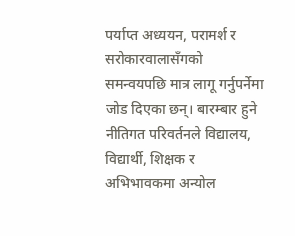पर्याप्त अध्ययन, परामर्श र सरोकारवालासँगको समन्वयपछि मात्र लागू गर्नुपर्नेमा जोड दिएका छन्। बारम्बार हुने नीतिगत परिवर्तनले विद्यालय, विद्यार्थी, शिक्षक र अभिभावकमा अन्योल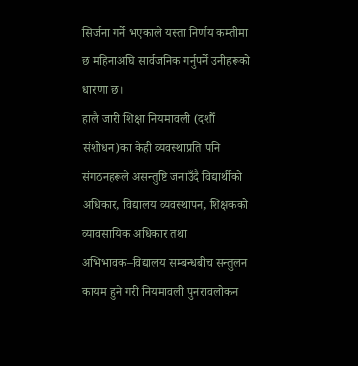सिर्जना गर्ने भएकाले यस्ता निर्णय कम्तीमा छ महिनाअघि सार्वजनिक गर्नुपर्ने उनीहरूको धारणा छ।
हालै जारी शिक्षा नियमावली (दशौँ संशोधन)का केही व्यवस्थाप्रति पनि संगठनहरूले असन्तुष्टि जनाउँदै विद्यार्थीको अधिकार, विद्यालय व्यवस्थापन, शिक्षकको व्यावसायिक अधिकार तथा अभिभावक–विद्यालय सम्बन्धबीच सन्तुलन कायम हुने गरी नियमावली पुनरावलोकन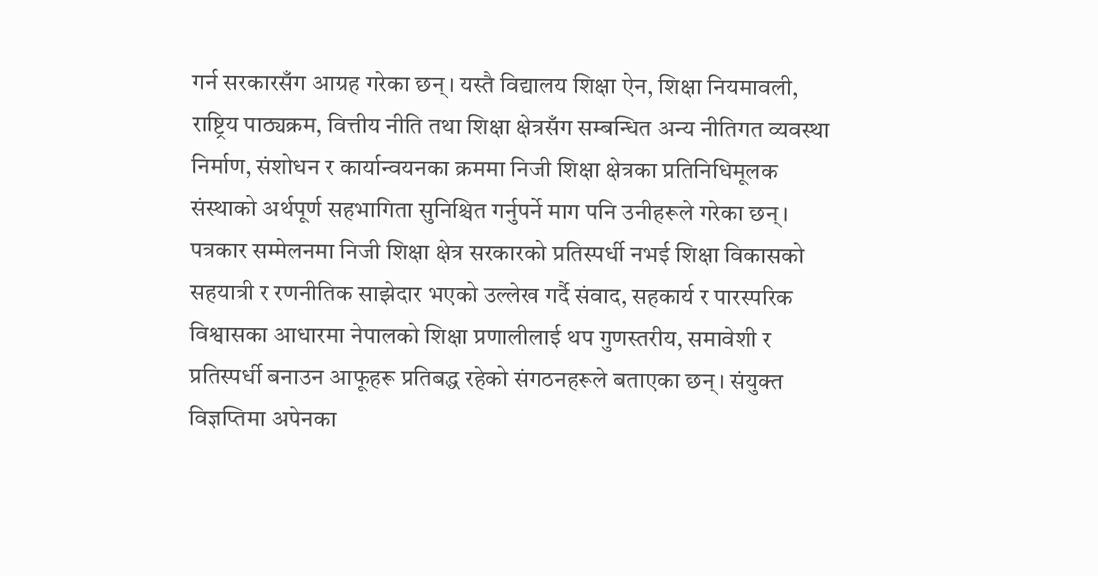गर्न सरकारसँग आग्रह गरेका छन्। यस्तै विद्यालय शिक्षा ऐन, शिक्षा नियमावली, राष्ट्रिय पाठ्यक्रम, वित्तीय नीति तथा शिक्षा क्षेत्रसँग सम्बन्धित अन्य नीतिगत व्यवस्था निर्माण, संशोधन र कार्यान्वयनका क्रममा निजी शिक्षा क्षेत्रका प्रतिनिधिमूलक संस्थाको अर्थपूर्ण सहभागिता सुनिश्चित गर्नुपर्ने माग पनि उनीहरूले गरेका छन्।
पत्रकार सम्मेलनमा निजी शिक्षा क्षेत्र सरकारको प्रतिस्पर्धी नभई शिक्षा विकासको सहयात्री र रणनीतिक साझेदार भएको उल्लेख गर्दै संवाद, सहकार्य र पारस्परिक विश्वासका आधारमा नेपालको शिक्षा प्रणालीलाई थप गुणस्तरीय, समावेशी र प्रतिस्पर्धी बनाउन आफूहरू प्रतिबद्ध रहेको संगठनहरूले बताएका छन्। संयुक्त विज्ञप्तिमा अपेनका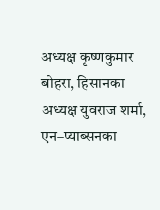अध्यक्ष कृष्णकुमार बोहरा, हिसानका अध्यक्ष युवराज शर्मा, एन–प्याब्सनका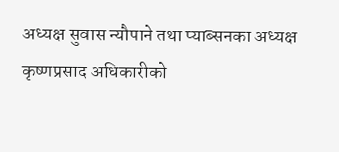अध्यक्ष सुवास न्यौपाने तथा प्याब्सनका अध्यक्ष कृष्णप्रसाद अधिकारीको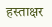हस्ताक्षर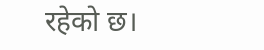रहेको छ।